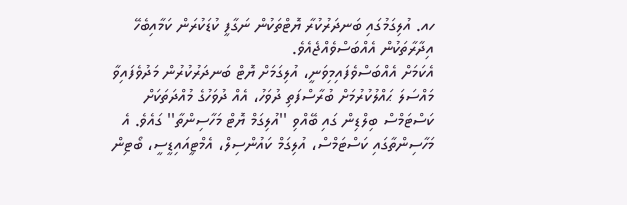ހއ. އުލިގަމުގައި ބަނދަރުކުރާ ޔޮޓްތަކުން ނަގާފީ ކުޑަކުރަން ކަމާއިބެހޭ އިދާރާތަކުން އެއްބަސްވެއްޖެއެވެ.
އެކަމަށް އެއްބަސްވެފައިމިވަނީ، އުލިގަމަށް ޔޮޓް ބަނދަރުކުރުން މަދުވެފައިވާ މައްސަލަ ޙައްލުކުރުމަށް ބުރާސްފަތި ދުވަހު، އެއް ދުވަހުގެ މުއްދަތަކަށް ކަސްޓަމްސް ބިލްޑިން ގައި ބޭއްވި ''އުލިގަމް ޔޮޓް މަހާސިންތާ'' ގައެވެ. އެ މަހާސިންތާގައި ކަސްޓަމްސް، އުލިގަމް ކައުންސިލް، އެމްޓީއައިޑީސީ، ބޯޓިން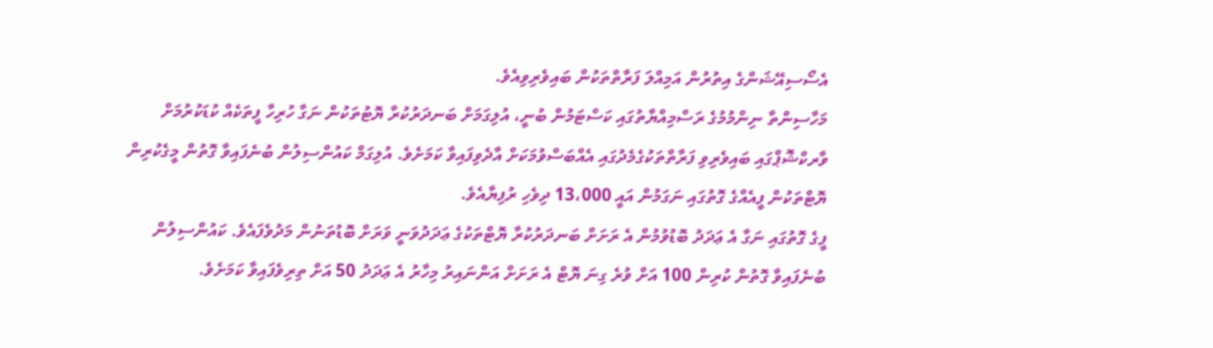އެސޯސިއޭޝަންގެ އިތުރުން އަމިއްލަ ފަރާތްތަކުން ބައިވެރިވިއެވެ.
މަހާސިންތާ ނިންމުމުގެ ރަސްމިއްޔާތުގައި ކަސްޓަމުން ބުނީ، އުލިގަމަށް ބަނދަރުކުރާ ޔޮޓުތަކުން ނަގާ ހުރިހާ ފީތަކެއް ކުޑަކުރުމަށް ވާރކްޝޮޕްގައި ބައިވެރިވި ފަރާތްތަކުގެމެދުގައި އެއްބަސްވުމަކަށް އާދެވިފައިވާ ކަމަށެވެ. އުލިގަމް ކައުންސިލުން ބުނެފައިވާ ގޮތުން މީގެކުރިން ޔޮޓްތަކުން ފީއެއްގެ ގޮތުގައި ނަގަމުން އައީ 13،000 ދިވެހި ރުފިޔާއެވެ.
ފީގެ ގޮތުގައި ނަގާ އެ ޢަދަދު ބޮޑުވުމުން އެ ރަށަށް ބަނދަރުކުރާ ޔޮޓްތަކުގެ ޢަދަދުވަނީ ވަރަށް ބޮޑުތަނުން މަދުވެފައެވެ. ކައުންސިލުން ބުނެފައިވާ ގޮތުން ކުރިން 100 އަށް ވުރެ ގިނަ ޔޮޓް އެ ރަށަށް އަންނައިރު މިހާރު އެ ޢަދަދު 50 އަށް ތިރިވެފައިވާ ކަމަށެވެ.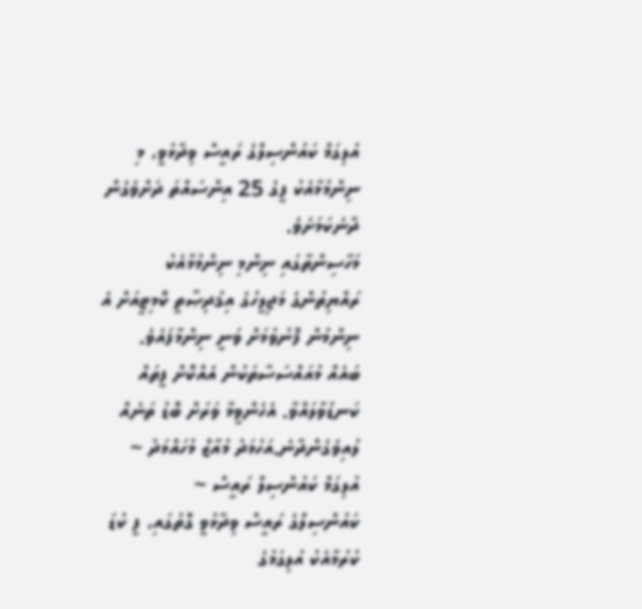އުލިގަމް ކައުންސިލްގެ ރައީސް ވިދާޅުވީ، މި ނިންމުމާއެކު ފީގެ 25 އިންސައްތަ ދަށްވެގެން ދާނެކަމަށެވެ.
މަހާސިންތާގައި ނިންމި ނިންމުމާއެކު ރައްޔިތުންގެ މަޖިލީހުގެ އިޤުދިޞާތީ ކޮމިޓީއަށް އެ ނިންމުން ފޮނުވުމަށް ވަނީ ނިންމާފައެވެ.
ބައެއް މުއައްސަސާތަކުން އެއްކޮށް ފީތައް ކަނޑުވާލައްވާ. އެހެންވީމާ ވަރަށް ބޮޑު ތަނެއް ލުއިވެގެންދާނެ.އަހުމަދު މުއާޒް މުހައްމަދު ~ އުލިގަމް ކައުންސިލް ރައީސް ~
ކައުންސިލްގެ ރައީސް ވިދާޅުވީ ގޮތުގައި، ފީ ކުޑަ ކުރުމާއެކު އުލިގަމުގެ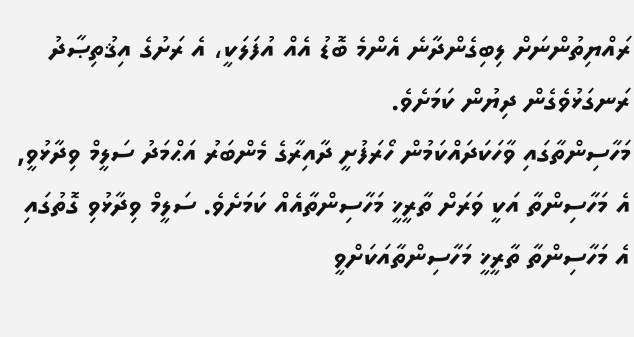ރައްޔިތުންނަށް ލިބިގެންދާނެ އެންމެ ބޮޑު އެއް އުފަލަކީ، އެ ރަށުގެ އިޤުތިޞާދު ރަނގަޅުވެގެން ދިޔުން ކަމަށެވެ.
މަހާސިންތާގައި ވާހަކަދައްކަމުން ހޯރަފުށީ ދާއިރާގެ މެންބަރު އަޙްމަދު ސަލީމް ވިދާޅުވީ, އެ މަހާސިންތާ އަކީ ވަރަށް ތާރީޚީ މަހާސިންތާއެއް ކަމަށެވެ. ސަލީމް ވިދާޅުވި ގޮތުގައި އެ މަހާސިންތާ ތާރީޚީ މަހާސިންތާއަކަށްވީ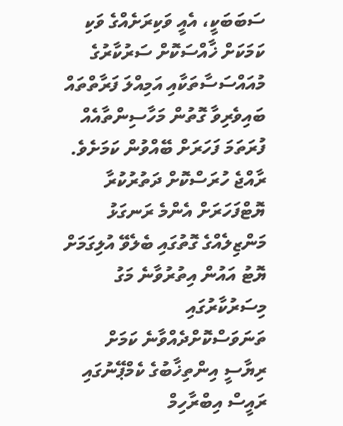ސަބަބަކީ، އެއީ ވަކިރަށެއްގެ ވަކި ކަމަކަށް ޚާއްސަކޮށް ސަރުކާރުގެ މުއައްސަސާތަކާއި އަމިއްލަ ފަރާތްތައް ބައިވެރިވާ ގޮތުން މަހާސިންތާއެއް ފުރަތަމަ ފަހަރަށް ބޭއްވުން ކަމަށެވެ.
ރާއްޖެ ހުރަސްކޮށް ދަތުރުކުރާ ޔޮޓްފަހަރަށް އެންމެ ރަނގަޅު މަންޒިލެއްގެ ގޮތުގައި ބެލެވޭ އުލިގަމަށް ޔޮޓު އައުން އިތުރުވާނެ މަގު މިސަރުކާރުގައި ތަނަވަސްކޮށްދެއްވާނެ ކަމަށް ރިޔާސީ އިންތިޚާބުގެ ކެމްޕޭނުގައި ރައީސް އިބްރާހިމް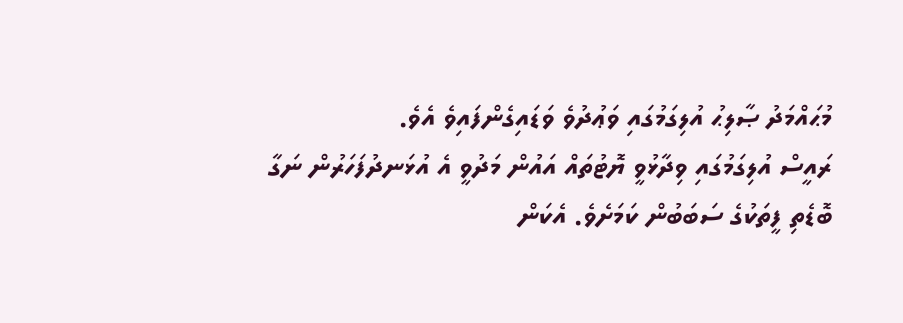މުޙައްމަދު ޞާލިޙު އުލިގަމުގައި ވަޢުދުވެ ވަޑައިގެންފައިވެ އެވެ.
ރައީސް އުލިގަމުގައި ވިދާޅުވީ ޔޮޓުތައް އައުން މަދުވީ އެ އުޅަނދުފަހަރުން ނަގާ ބޮޑެތި ފީތަކުގެ ސަބަބުން ކަމަށެވެ. އެކަން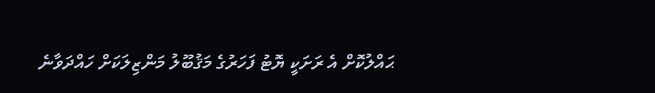ޙައްލުކޮށް އެ ރަށަކީ ޔޮޓު ފަހަރުގެ މަޤުބޫލު މަންޒިލަކަށް ހައްދަވާނެ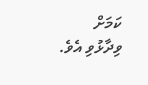ކަމަށް ވިދާޅުވި އެވެ.